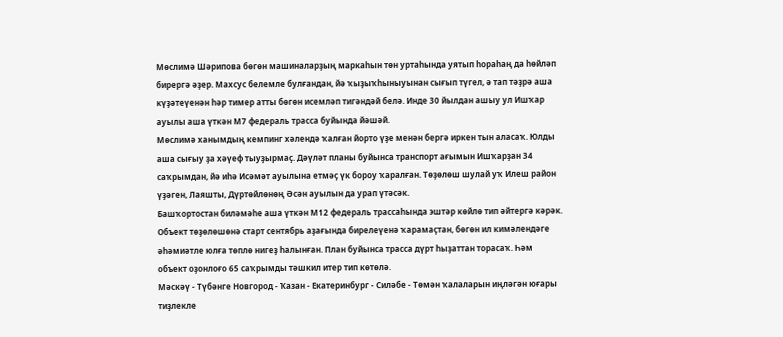Мөслимә Шәрипова бөгөн машиналарҙың маркаһын төн уртаһында уятып һораһаң да һөйләп бирергә әҙер. Махсус белемле булғандан, йә ҡыҙыҡһыныуынан сығып түгел, ә тап тәҙрә аша күҙәтеүенән һәр тимер атты бөгөн исемләп тигәндәй белә. Инде 30 йылдан ашыу ул Ишҡар ауылы аша үткән М7 федераль трасса буйында йәшәй.
Мөслимә ханымдың кемпинг хәлендә ҡалған йорто үҙе менән бергә иркен тын аласаҡ. Юлды аша сығыу ҙа хәүеф тыуҙырмаҫ. Дәүләт планы буйынса транспорт ағымын Ишҡарҙан 34 саҡрымдан, йә иһә Исәмәт ауылына етмәҫ үк бороу ҡаралған. Төҙөлөш шулай уҡ Илеш район үҙәген, Лаяшты, Дүртөйлөнөң Әсән ауылын да урап үтәсәк.
Башҡортостан биләмәһе аша үткән М12 федераль трассаһында эштәр көйлө тип әйтергә кәрәк. Объект төҙөлөшөнә старт сентябрь аҙағында бирелеүенә ҡарамаҫтан, бөгөн ил кимәлендәге әһәмиәтле юлға төплө нигеҙ һалынған. План буйынса трасса дүрт һыҙаттан торасаҡ. Һәм объект оҙонлоғо 65 саҡрымды тәшкил итер тип көтөлә.
Мәскәү - Түбәнге Новгород - Ҡазан - Екатеринбург - Силәбе - Төмән ҡалаларын иңләгән юғары тиҙлекле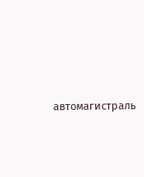автомагистраль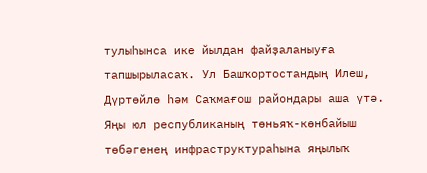тулыһынса ике йылдан файҙаланыуға тапшырыласаҡ. Ул Башҡортостандың Илеш, Дүртөйлө һәм Саҡмағош райондары аша үтә. Яңы юл республиканың төньяҡ-көнбайыш төбәгенең инфраструктураһына яңылыҡ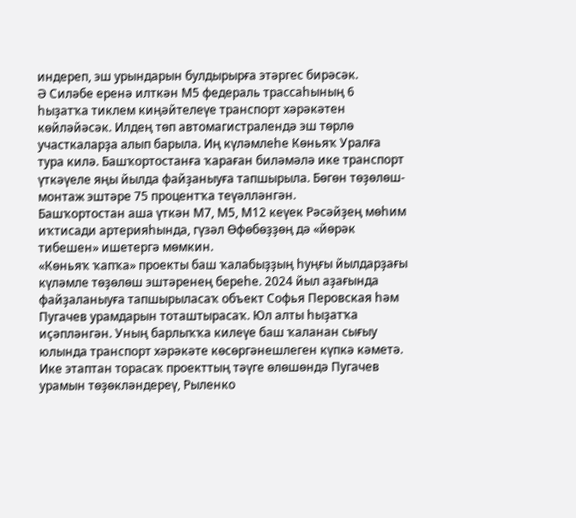индереп, эш урындарын булдырырға этәргес бирәсәк.
Ә Силәбе еренә илткән М5 федераль трассаһының 6 һыҙатҡа тиклем киңәйтелеүе транспорт хәрәкәтен көйләйәсәк. Илдең төп автомагистралендә эш төрлө участкаларҙа алып барыла. Иң күләмлеһе Көньяҡ Уралға тура килә. Башҡортостанға ҡараған биләмәлә ике транспорт үткәүеле яңы йылда файҙаныуға тапшырыла. Бөгөн төҙөлөш-монтаж эштәре 75 процентҡа теүәлләнгән.
Башҡортостан аша үткән М7, М5, М12 кеүек Рәсәйҙең мөһим иҡтисади артерияһында, гүзәл Өфөбөҙҙөң дә «йөрәк тибешен» ишетергә мөмкин.
«Көньяҡ ҡапҡа» проекты баш ҡалабыҙҙың һуңғы йылдарҙағы күләмле төҙөлөш эштәренең береһе. 2024 йыл аҙағында файҙаланыуға тапшырыласаҡ объект Софья Перовская һәм Пугачев урамдарын тоташтырасаҡ. Юл алты һыҙатҡа иҫәпләнгән. Уның барлыҡҡа килеүе баш ҡаланан сығыу юлында транспорт хәрәкәте көсөргәнешлеген күпкә кәметә.
Ике этаптан торасаҡ проекттың тәүге өлөшөндә Пугачев урамын төҙөкләндереү, Рыленко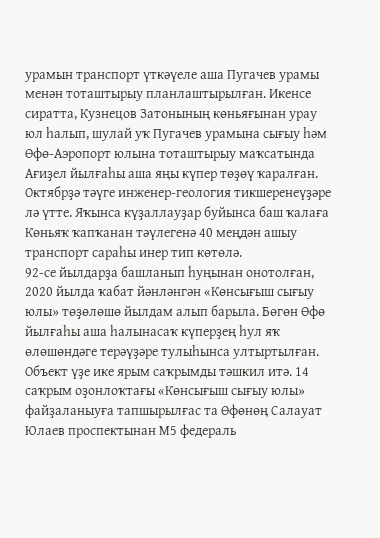урамын транспорт үткәүеле аша Пугачев урамы менән тоташтырыу планлаштырылған. Икенсе сиратта, Кузнецов Затонының көньяғынан урау юл һалып, шулай уҡ Пугачев урамына сығыу һәм Өфө-Аэропорт юлына тоташтырыу маҡсатында Ағиҙел йылғаһы аша яңы күпер төҙөү ҡаралған. Октябрҙә тәүге инженер-геология тикшеренеүҙәре лә үтте. Яҡынса күҙаллауҙар буйынса баш ҡалаға Көньяҡ ҡапҡанан тәүлегенә 40 меңдән ашыу транспорт сараһы инер тип көтөлә.
92-се йылдарҙа башланып һуңынан онотолған, 2020 йылда ҡабат йәнләнгән «Көнсығыш сығыу юлы» төҙөлөшө йылдам алып барыла. Бөгөн Өфө йылғаһы аша һалынасаҡ күперҙең һул яҡ өлөшөндәге терәүҙәре тулыһынса ултыртылған. Объект үҙе ике ярым саҡрымды тәшкил итә. 14 саҡрым оҙонлоҡтағы «Көнсығыш сығыу юлы» файҙаланыуға тапшырылғас та Өфөнөң Салауат Юлаев проспектынан М5 федераль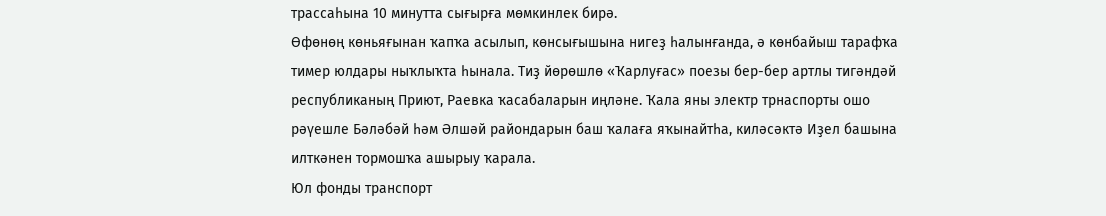трассаһына 10 минутта сығырға мөмкинлек бирә.
Өфөнөң көньяғынан ҡапҡа асылып, көнсығышына нигеҙ һалынғанда, ә көнбайыш тарафҡа тимер юлдары ныҡлыҡта һынала. Тиҙ йөрөшлө «Ҡарлуғас» поезы бер-бер артлы тигәндәй республиканың Приют, Раевка ҡасабаларын иңләне. Ҡала яны электр трнаспорты ошо рәүешле Бәләбәй һәм Әлшәй райондарын баш ҡалаға яҡынайтһа, киләсәктә Иҙел башына илткәнен тормошҡа ашырыу ҡарала.
Юл фонды транспорт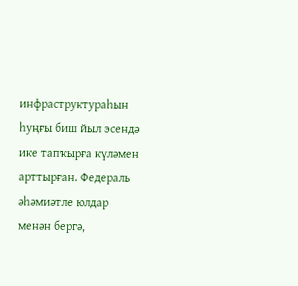инфраструктураһын һуңғы биш йыл эсендә ике тапҡырға күләмен арттырған. Федераль әһәмиәтле юлдар менән бергә,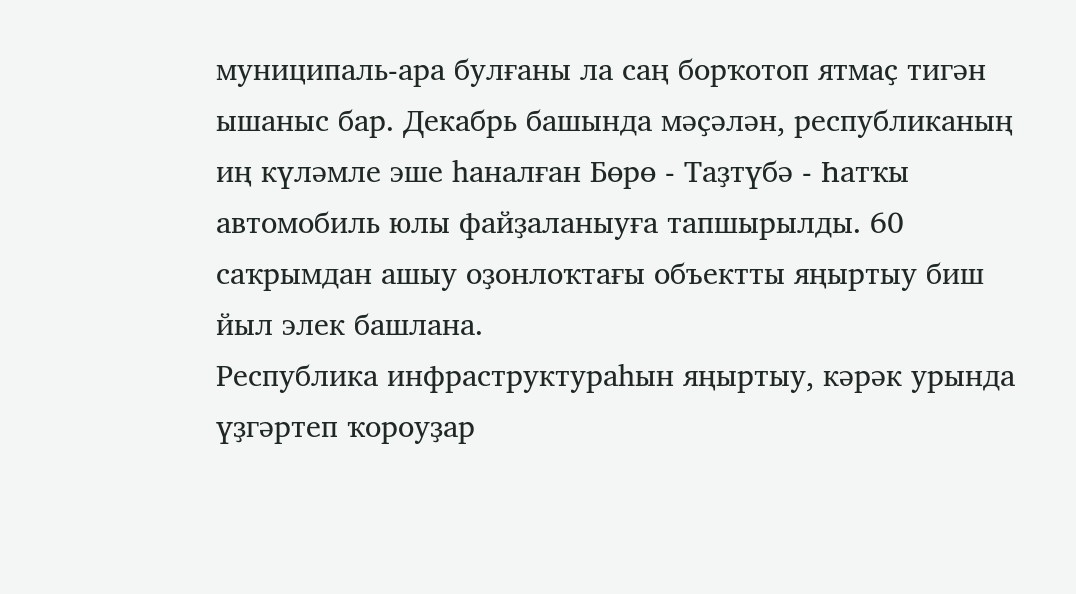муниципаль-ара булғаны ла саң борҡотоп ятмаҫ тигән ышаныс бар. Декабрь башында мәҫәлән, республиканың иң күләмле эше һаналған Бөрө - Таҙтүбә - Һатҡы автомобиль юлы файҙаланыуға тапшырылды. 60 саҡрымдан ашыу оҙонлоҡтағы объектты яңыртыу биш йыл элек башлана.
Республика инфраструктураһын яңыртыу, кәрәк урында үҙгәртеп ҡороуҙар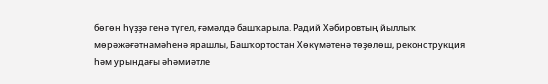бөгөн һүҙҙә генә түгел, ғәмәлдә башҡарыла. Радий Хәбировтың йыллыҡ мөрәжәғәтнамәһенә ярашлы, Башҡортостан Хөкүмәтенә төҙөлөш, реконструкция һәм урындағы әһәмиәтле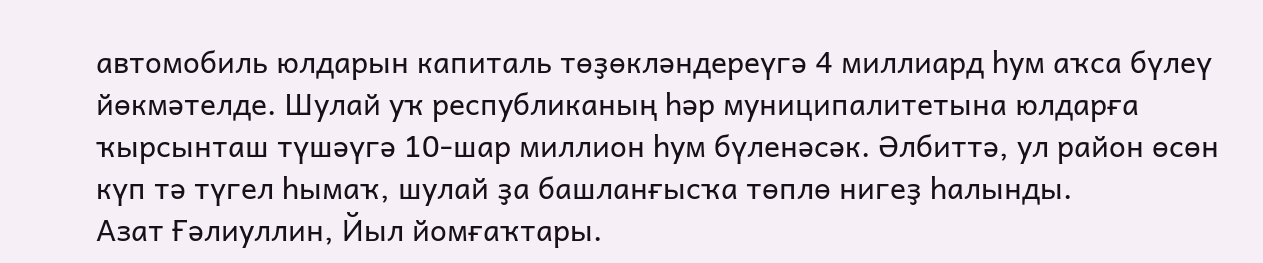автомобиль юлдарын капиталь төҙөкләндереүгә 4 миллиард һум аҡса бүлеү йөкмәтелде. Шулай уҡ республиканың һәр муниципалитетына юлдарға ҡырсынташ түшәүгә 10-шар миллион һум бүленәсәк. Әлбиттә, ул район өсөн күп тә түгел һымаҡ, шулай ҙа башланғысҡа төплө нигеҙ һалынды.
Азат Ғәлиуллин, Йыл йомғаҡтары.